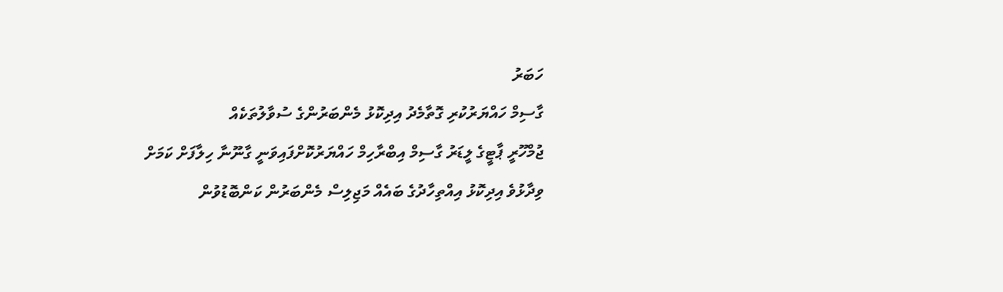ހަބަރު
ގާސިމް ހައްޔަރުކުރި ގޮތާމެދު އިދިކޮޅު މެންބަރުންގެ ސުވާލުތަކެއް
ޖުމްހޫރީ ޕާޓީގެ ލީޑަރު ގާސިމް އިބްރާހިމް ހައްޔަރުކޮށްފައިވަނީ ގާނޫނާ ހިލާފަށް ކަމަށް ވިދާޅުވެ އިދިކޮޅު އިއްތިހާދުގެ ބައެއް މަޖިލިސް މެންބަރުން ކަންބޮޑުވުން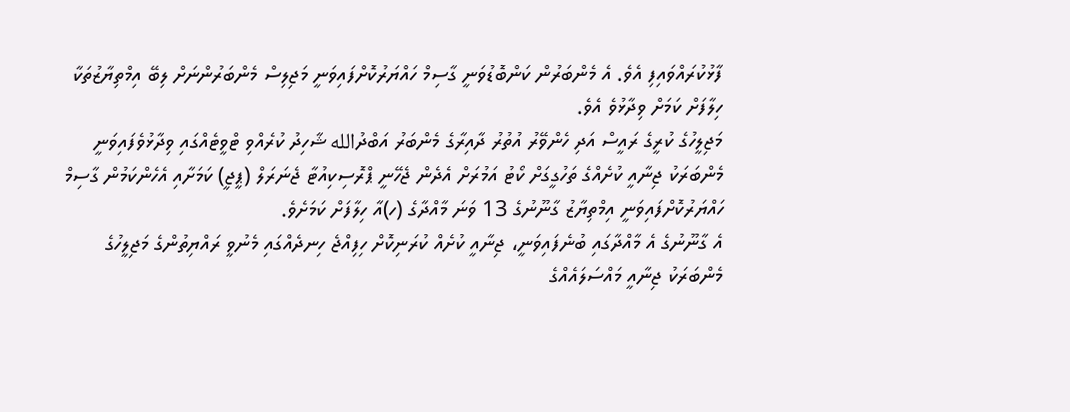ފާޅުކުރައްވައިފި އެވެ. އެ މެންބަރުން ކަންބޮޑުވަނީ ގާސިމް ހައްޔަރުކޮށްފައިވަނީ މަޖިލިސް މެންބަރުންނަށް ލިބޭ އިމްތިޔާޒުތަކާ ހިލާފަށް ކަމަށް ވިދާޅުވެ އެވެ.
މަޖިލީހުގެ ކުރީގެ ރައީސް އަދި ހެންވޭރު އުތުރު ދާއިރާގެ މެންބަރު އަބްދުالله ޝާހިދު ކުރެއްވި ޓްވީޓެއްގައި ވިދާޅުވެފައިވަނީ މެންބަރަކު ޖިނާއީ ކުށެއްގެ ތަހުގީގަށް ކޯޓު އަމުރަށް އެދެން ޖެހޭނީ ޕްރޮސިކިއުޓާ ޖެނަރަލް (ޕީޖީ) ކަމަށާއި އެހެންކަމުން ގާސިމް ހައްޔަރުކޮށްފައިވަނީ އިމްތިޔާޒު ގާނޫނުގެ 13 ވަނަ މާއްދާގެ (ހ)އާ ހިލާފަށް ކަމަށެވެ.
އެ ގާނޫނުގެ އެ މާއްދާގައި ބުނެފައިވަނީ، ޖިނާއީ ކުށެއް ކުރަނިކޮށް ހިފިއްޖެ ހިނދެއްގައި މެނުވީ ރައްޔިތުންގެ މަޖިލީހުގެ މެންބަރަކު ޖިނާއީ މައްސަލައެއްގެ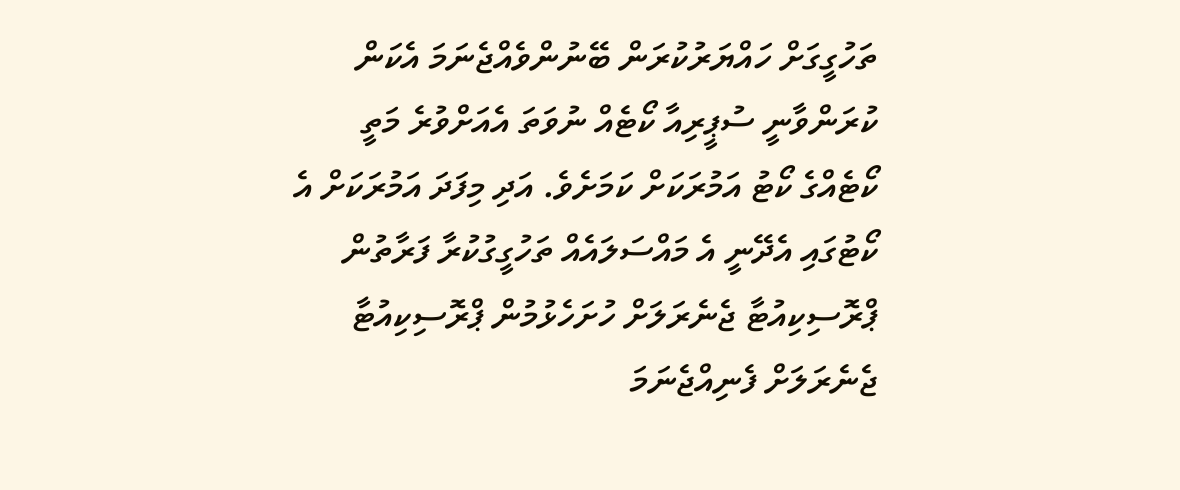ތަހުގީގަށް ހައްޔަރުކުރަން ބޭނުންވެއްޖެނަމަ އެކަން ކުރަންވާނީ ސުޕީރިއާ ކޯޓެއް ނުވަތަ އެއަށްވުރެ މަތީ ކޯޓެއްގެ ކޯޓު އަމުރަކަށް ކަމަށެވެ. އަދި މިފަދަ އަމުރަކަށް އެ ކޯޓުގައި އެދޭނީ އެ މައްސަލައެއް ތަހުގީގުކުރާ ފަރާތުން ޕްރޮސިކިއުޓާ ޖެނެރަލަށް ހުށަހެޅުމުން ޕްރޮސިކިއުޓާ ޖެނެރަލަށް ފެނިއްޖެނަމަ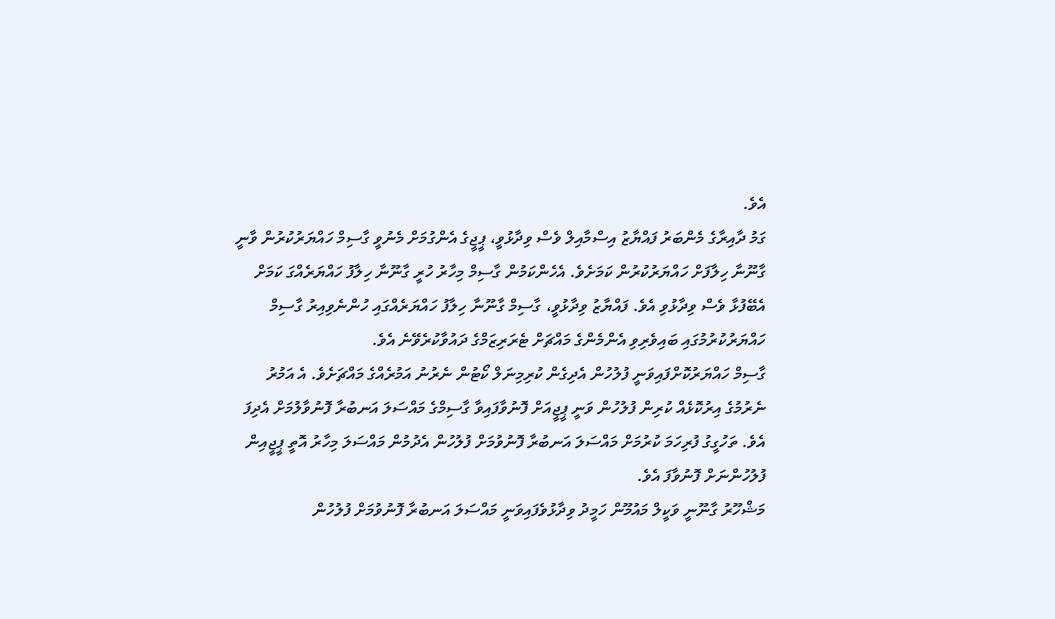އެވެ.
ގަމު ދާއިރާގެ މެންބަރު ފައްޔާޒު އިސްމާއިލް ވެސް ވިދާޅުވީ، ޕީޖީގެ އެންގުމަށް މެނުވީ ގާސިމް ހައްޔަރުކުރުން ވާނީ ގާނޫނާ ހިލާފަށް ހައްޔަރުކުރުން ކަމަށެވެ. އެހެންކަމުން ގާސިމް މިހާރު ހުރީ ގާނޫނާ ހިލާފު ހައްޔަރެއްގަ ކަމަށް އެބޭފުޅާ ވެސް ވިދާޅުވި އެވެ. ފައްޔާޒު ވިދާޅުވީ، ގާސިމް ގާނޫނާ ހިލާފު ހައްޔަރެއްގައި ހުންނެވިއިރު ގާސިމް ހައްޔަރުކުރުމުގައި ބައިވެރިވި އެންމެންގެ މައްޗަށް ޓެރަރިޒަމްގެ ދައުވާކުރެވޭނެ އެވެ.
ގާސިމް ހައްޔަރުކޮށްފައިވަނީ ފުލުހުން އެދިގެން ކުރިމިނަލް ކޯޓުން ނެރުނު އަމުރެއްގެ މައްޗަށެވެ. އެ އަމުރު ނެރުމުގެ އިރުކޮޅެއް ކުރިން ފުލުހުން ވަނީ ޕީޖީއަށް ފޮނުވާފައިވާ ގާސިމްގެ މައްސަލަ އަނބުރާ ފޮނުވާލުމަށް އެދިފަ އެވެ. ތަހުގީގު ފުރިހަމަ ކުރުމަށް މައްސަލަ އަނބުރާ ފޮނުވުމަށް ފުލުހުން އެދުމުން މައްސަލަ މިހާރު އޮތީ ޕީޖީއިން ފުލުހުންނަށް ފޮނުވާފަ އެވެ.
މަޝްހޫރު ގާނޫނީ ވަކީލް މައުމޫން ހަމީދު ވިދާޅުވެފައިވަނީ މައްސަލަ އަނބުރާ ފޮނުވުމަށް ފުލުހުން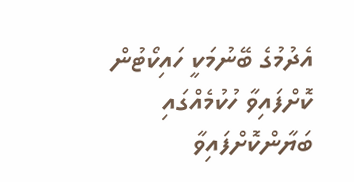އެދުމުގެ ބޭނުމަކީ ހައިކޯޓުން ކޮށްފައިވާ ހުކުމެއްގައި ބަޔާންކޮށްފައިވާ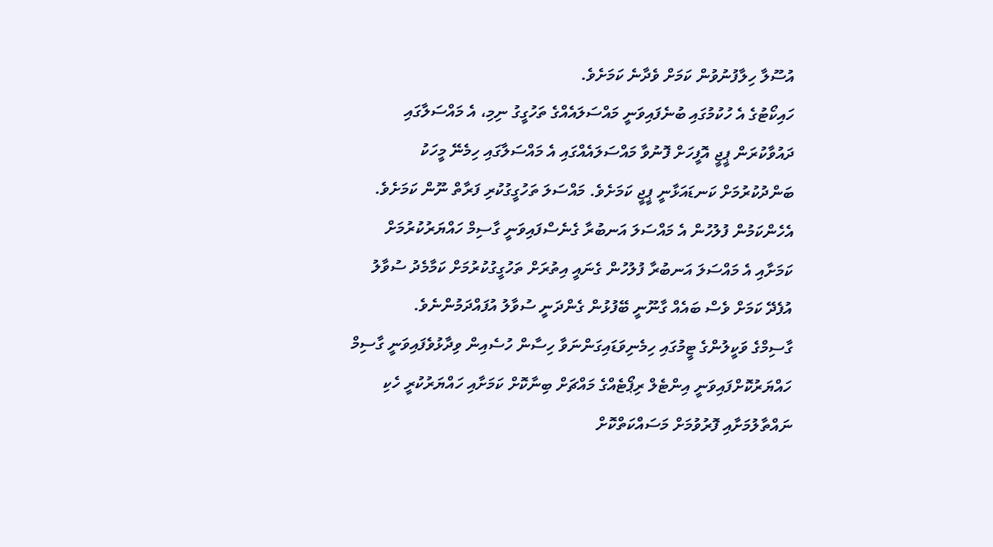އުސޫލާ ހިލާފުނުވުން ކަމަށް ވެދާނެ ކަމަށެވެ.
ހައިކޯޓުގެ އެ ހުކުމުގައި ބުނެފައިވަނީ މައްސަލައެއްގެ ތަހުގީގު ނިމި، އެ މައްސަލާގައި ދައުވާކުރަން ޕީޖީ އޮފީހަށް ފޮނުވާ މައްސަލައެއްގައި އެ މައްސަލާގައި ހިމެނޭ މީހަކު ބަންދުކުރުމަށް ކަނޑައަޅާނީ ޕީޖީ ކަމަށެވެ. މައްސަލަ ތަހުގީގުކުރި ފަރާތް ނޫން ކަމަށެވެ.
އެހެންކަމުން ފުލުހުން އެ މައްސަލަ އަނބުރާ ގެނެސްފައިވަނީ ގާސިމް ހައްޔަރުކުރުމަށް ކަމަށާއި އެ މައްސަލަ އަނބުރާ ފުލުހުން ގެނައީ އިތުރަށް ތަހުގީގުކުރުމަށް ކަމާމެދު ސުވާލު އުފެދޭ ކަމަށް ވެސް ބައެއް ގާނޫނީ ބޭފުޅުން ގެންދަނީ ސުވާލު އުފައްދަމުންނެވެ.
ގާސިމްގެ ވަކީލުންގެ ޓީމުގައި ހިމެނިވަޑައިގަންނަވާ ހިސާން ހުސެއިން ވިދާޅުވެފައިވަނީ ގާސިމް ހައްޔަރުކޮށްފައިވަނީ އިންޓެލް ރިޕޯޓެއްގެ މައްޗަށް ބިނާކޮށް ކަމަށާއި ހައްޔަރުކުރީ ހެކި ނައްތާލުމަށާއި ފޮރުވުމަށް މަސައްކަތްކޮށް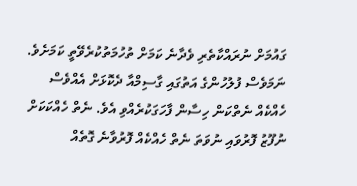ގައުމަށް ނުރައްކާތެރި ވެދާނެ ކަމަށް ތުހުމަތުކުރެވޭތީ ކަމަށެވެ. ނަމަވެސް ފުލުހުންގެ އަތުގައި ގާސިމްއާ ދެކޮޅަށް އެއްވެސް ހެއްކެއް ނެތްކަން ހިސާން ފާހަގަކުރެއްވި އެވެ. ނެތް ހެއްކަކަށް ނުފޫޒު ފޮރުވައި ނުވަތަ ނެތް ހެއްކެއް ފޮރުވާނެ ގޮތެއް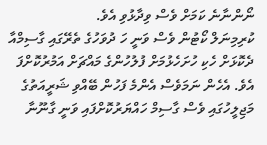ނޯންނާނެ ކަމަށް ވެސް ވިދާޅުވި އެވެ.
ކުރިމިނަލް ކޯޓުން ވެސް ވަނީ ހަ ދުވަހުގެ ތެރޭގައި ގާސިމްއާ ދެކޮޅަށް ހެކި ހުށަހެޅުމަށް ފުލުހުންގެ މައްޗަށް އަމުރުކޮށްފަ އެވެ. އެހެން ނަމަވެސް އެންމެ ފަހުން ބޭއްވި ޝަރީއަތުގެ މަޖިލީހުގައި ވެސް ގާސިމް ހައްޔަރުކޮށްފައި ވަނީ ގާނޫނާ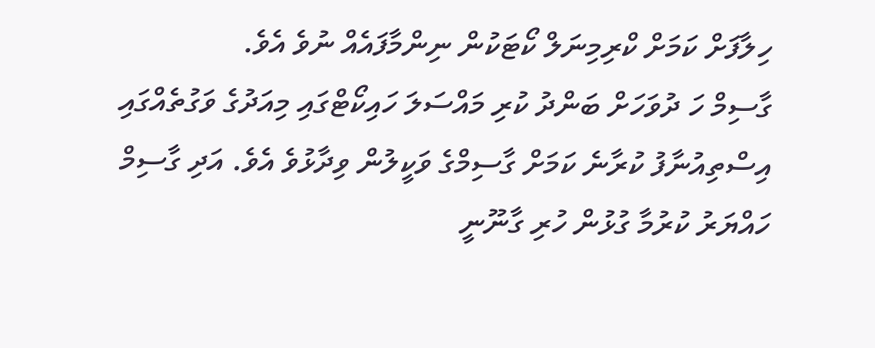ހިލާފަށް ކަމަށް ކްރިމިނަލް ކޯޓަކުން ނިންމާފައެއް ނުވެ އެވެ.
ގާސިމް ހަ ދުވަހަށް ބަންދު ކުރި މައްސަލަ ހައިކޯޓްގައި މިއަދުގެ ވަގުތެއްގައި އިސްތިއުނާފު ކުރާނެ ކަމަށް ގާސިމްގެ ވަކީލުން ވިދާޅުވެ އެވެ. އަދި ގާސިމް ހައްޔަރު ކުރުމާ ގުޅުން ހުރި ގާނޫނީ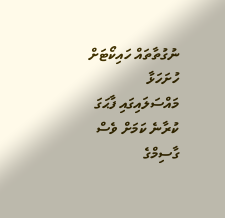ނުގުތާތައް ހައިކޯޓަށް ހުށަހަޅާ މައްސަލައިގައި ފާޙަގަ ކުރާނެ ކަމަށް ވެސް ގާސިމްގެ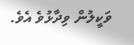ވަކީލުން ވިދާޅުވެ އެވެ.